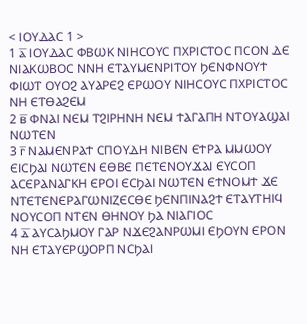< ⲒⲞⲨⲆⲀⲤ 1 >
1 ⲁ̅ ⲒⲞⲨⲆⲀⲤ ⲪⲂⲰⲔ ⲚⲒⲎⲤⲞⲨⲤ ⲠⲬⲢⲒⲤⲦⲞⲤ ⲠⲤⲞⲚ ⲆⲈ ⲚⲒⲀⲔⲰⲂⲞⲤ ⲚⲚⲎ ⲈⲦⲀⲨⲘⲈⲚⲢⲒⲦⲞⲨ ϦⲈⲚⲪⲚⲞⲨϮ ⲪⲒⲰⲦ ⲞⲨⲞϨ ⲀⲨⲀⲢⲈϨ ⲈⲢⲰⲞⲨ ⲚⲒⲎⲤⲞⲨⲤ ⲠⲬⲢⲒⲤⲦⲞⲤ ⲚⲎ ⲈⲦⲐⲀϨⲈⲘ
2 ⲃ̅ ⲪⲚⲀⲒ ⲚⲈⲘ ⲦϨⲒⲢⲎⲚⲎ ⲚⲈⲘ ϮⲀⲄⲀⲠⲎ ⲚⲦⲞⲨⲀϢⲀⲒ ⲚⲰⲦⲈⲚ
3 ⲅ̅ ⲚⲀⲘⲈⲚⲢⲀϮ ⲤⲠⲞⲨⲆⲎ ⲚⲒⲂⲈⲚ ⲈϮⲢⲀ ⲘⲘⲰⲞⲨ ⲈⲒⲤϦⲀⲒ ⲚⲰⲦⲈⲚ ⲈⲐⲂⲈ ⲠⲈⲦⲈⲚⲞⲨϪⲀⲒ ⲈⲨⲤⲞⲠ ⲀⲤⲈⲢⲀⲚⲀⲄⲔⲎ ⲈⲢⲞⲒ ⲈⲤϦⲀⲒ ⲚⲰⲦⲈⲚ ⲈϮⲚⲞⲘϮ ϪⲈ ⲚⲦⲈⲦⲈⲚⲈⲢⲀⲄⲰⲚⲒⲌⲈⲤⲐⲈ ϦⲈⲚⲠⲒⲚⲀϨϮ ⲈⲦⲀⲨⲦⲎⲒϤ ⲚⲞⲨⲤⲞⲠ ⲚⲦⲈⲚ ⲐⲎⲚⲞⲨ ϦⲀ ⲚⲒⲀⲄⲒⲞⲤ
4 ⲇ̅ ⲀⲨⲤⲀϦⲘⲞⲨ ⲄⲀⲢ ⲚϪⲈϨⲀⲚⲢⲰⲘⲒ ⲈϦⲞⲨⲚ ⲈⲢⲞⲚ ⲚⲎ ⲈⲦⲀⲨⲈⲢϢⲞⲢⲠ ⲚⲤϦⲀⲒ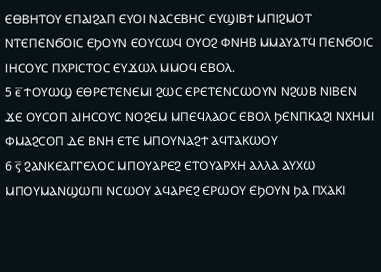ⲈⲐⲂⲎⲦⲞⲨ ⲈⲠⲀⲒϨⲀⲠ ⲈⲨⲞⲒ ⲚⲀⲤⲈⲂⲎⲤ ⲈⲨϢⲒⲂϮ ⲘⲠⲒϨⲘⲞⲦ ⲚⲦⲈⲠⲈⲚϬⲞⲒⲤ ⲈϦⲞⲨⲚ ⲈⲞⲨⲤⲰϤ ⲞⲨⲞϨ ⲪⲚⲎⲂ ⲘⲘⲀⲨⲀⲦϤ ⲠⲈⲚϬⲞⲒⲤ ⲒⲎⲤⲞⲨⲤ ⲠⲬⲢⲒⲤⲦⲞⲤ ⲈⲨϪⲰⲖ ⲘⲘⲞϤ ⲈⲂⲞⲖ.
5 ⲉ̅ ϮⲞⲨⲰϢ ⲈⲐⲢⲈⲦⲈⲚⲈⲘⲒ ϨⲰⲤ ⲈⲢⲈⲦⲈⲚⲤⲰⲞⲨⲚ ⲚϨⲰⲂ ⲚⲒⲂⲈⲚ ϪⲈ ⲞⲨⲤⲞⲠ ⲀⲒⲎⲤⲞⲨⲤ ⲚⲞϨⲈⲘ ⲘⲠⲈϤⲖⲀⲞⲤ ⲈⲂⲞⲖ ϦⲈⲚⲠⲔⲀϨⲒ ⲚⲬⲎⲘⲒ ⲪⲘⲀϨⲤⲞⲠ ⲆⲈ ⲂⲚⲎ ⲈⲦⲈ ⲘⲠⲞⲨⲚⲀϨϮ ⲀϤⲦⲀⲔⲰⲞⲨ
6 ⲋ̅ ϨⲀⲚⲔⲈⲀⲄⲄⲈⲖⲞⲤ ⲘⲠⲞⲨⲀⲢⲈϨ ⲈⲦⲞⲨⲀⲢⲬⲎ ⲀⲖⲖⲀ ⲀⲨⲬⲰ ⲘⲠⲞⲨⲘⲀⲚϢⲰⲠⲒ ⲚⲤⲰⲞⲨ ⲀϤⲀⲢⲈϨ ⲈⲢⲰⲞⲨ ⲈϦⲞⲨⲚ ϦⲀ ⲠⲬⲀⲔⲒ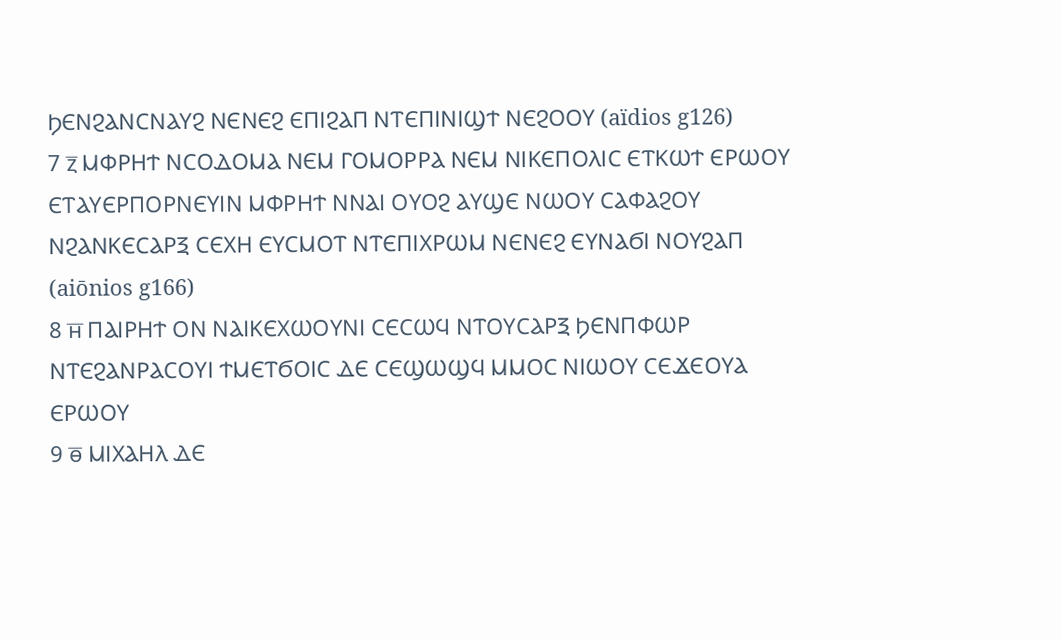ϦⲈⲚϨⲀⲚⲤⲚⲀⲨϨ ⲚⲈⲚⲈϨ ⲈⲠⲒϨⲀⲠ ⲚⲦⲈⲠⲒⲚⲒϢϮ ⲚⲈϨⲞⲞⲨ (aïdios g126)
7 ⲍ̅ ⲘⲪⲢⲎϮ ⲚⲤⲞⲆⲞⲘⲀ ⲚⲈⲘ ⲄⲞⲘⲞⲢⲢⲀ ⲚⲈⲘ ⲚⲒⲔⲈⲠⲞⲖⲒⲤ ⲈⲦⲔⲰϮ ⲈⲢⲰⲞⲨ ⲈⲦⲀⲨⲈⲢⲠⲞⲢⲚⲈⲨⲒⲚ ⲘⲪⲢⲎϮ ⲚⲚⲀⲒ ⲞⲨⲞϨ ⲀⲨϢⲈ ⲚⲰⲞⲨ ⲤⲀⲪⲀϨⲞⲨ ⲚϨⲀⲚⲔⲈⲤⲀⲢⲜ ⲤⲈⲬⲎ ⲈⲨⲤⲘⲞⲦ ⲚⲦⲈⲠⲒⲬⲢⲰⲘ ⲚⲈⲚⲈϨ ⲈⲨⲚⲀϬⲒ ⲚⲞⲨϨⲀⲠ (aiōnios g166)
8 ⲏ̅ ⲠⲀⲒⲢⲎϮ ⲞⲚ ⲚⲀⲒⲔⲈⲬⲰⲞⲨⲚⲒ ⲤⲈⲤⲰϤ ⲚⲦⲞⲨⲤⲀⲢⲜ ϦⲈⲚⲠⲪⲰⲢ ⲚⲦⲈϨⲀⲚⲢⲀⲤⲞⲨⲒ ϮⲘⲈⲦϬⲞⲒⲤ ⲆⲈ ⲤⲈϢⲰϢϤ ⲘⲘⲞⲤ ⲚⲒⲰⲞⲨ ⲤⲈϪⲈⲞⲨⲀ ⲈⲢⲰⲞⲨ
9 ⲑ̅ ⲘⲒⲬⲀⲎⲖ ⲆⲈ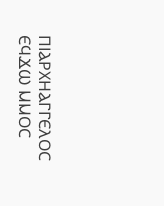ⲠⲒⲀⲢⲬⲎⲀⲄⲄⲈⲖⲞⲤ ⲈϤϪⲰ ⲘⲘⲞⲤ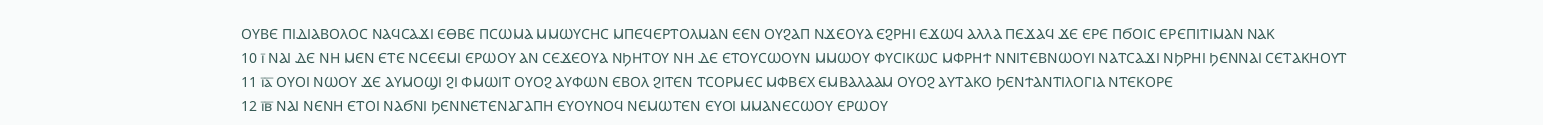ⲞⲨⲂⲈ ⲠⲒⲆⲒⲀⲂⲞⲖⲞⲤ ⲚⲀϤⲤⲀϪⲒ ⲈⲐⲂⲈ ⲠⲤⲰⲘⲀ ⲘⲘⲰⲨⲤⲎⲤ ⲘⲠⲈϤⲈⲢⲦⲞⲖⲘⲀⲚ ⲈⲈⲚ ⲞⲨϨⲀⲠ ⲚϪⲈⲞⲨⲀ ⲈϨⲢⲎⲒ ⲈϪⲰϤ ⲀⲖⲖⲀ ⲠⲈϪⲀϤ ϪⲈ ⲈⲢⲈ ⲠϬⲞⲒⲤ ⲈⲢⲈⲠⲒⲦⲒⲘⲀⲚ ⲚⲀⲔ
10 ⲓ̅ ⲚⲀⲒ ⲆⲈ ⲚⲎ ⲘⲈⲚ ⲈⲦⲈ ⲚⲤⲈⲈⲘⲒ ⲈⲢⲰⲞⲨ ⲀⲚ ⲤⲈϪⲈⲞⲨⲀ ⲚϦⲎⲦⲞⲨ ⲚⲎ ⲆⲈ ⲈⲦⲞⲨⲤⲰⲞⲨⲚ ⲘⲘⲰⲞⲨ ⲪⲨⲤⲒⲔⲰⲤ ⲘⲪⲢⲎϮ ⲚⲚⲒⲦⲈⲂⲚⲰⲞⲨⲒ ⲚⲀⲦⲤⲀϪⲒ ⲚϦⲢⲎⲒ ϦⲈⲚⲚⲀⲒ ⲤⲈⲦⲀⲔⲎⲞⲨⲦ
11 ⲓ̅ⲁ̅ ⲞⲨⲞⲒ ⲚⲰⲞⲨ ϪⲈ ⲀⲨⲘⲞϢⲒ ϨⲒ ⲪⲘⲰⲒⲦ ⲞⲨⲞϨ ⲀⲨⲪⲰⲚ ⲈⲂⲞⲖ ϨⲒⲦⲈⲚ ⲦⲤⲞⲢⲘⲈⲤ ⲘⲪⲂⲈⲬ ⲈⲘⲂⲀⲖⲀⲀⲘ ⲞⲨⲞϨ ⲀⲨⲦⲀⲔⲞ ϦⲈⲚϮⲀⲚⲦⲒⲖⲞⲄⲒⲀ ⲚⲦⲈⲔⲞⲢⲈ
12 ⲓ̅ⲃ̅ ⲚⲀⲒ ⲚⲈⲚⲎ ⲈⲦⲞⲒ ⲚⲀϬⲚⲒ ϦⲈⲚⲚⲈⲦⲈⲚⲀⲄⲀⲠⲎ ⲈⲨⲞⲨⲚⲞϤ ⲚⲈⲘⲰⲦⲈⲚ ⲈⲨⲞⲒ ⲘⲘⲀⲚⲈⲤⲰⲞⲨ ⲈⲢⲰⲞⲨ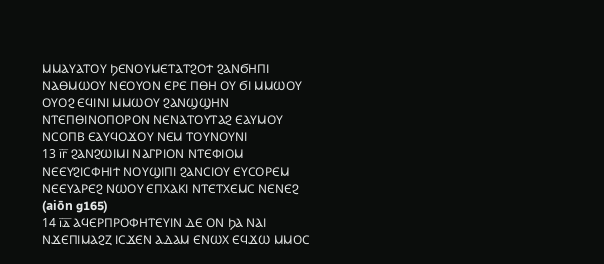ⲘⲘⲀⲨⲀⲦⲞⲨ ϦⲈⲚⲞⲨⲘⲈⲦⲀⲦϨⲞϮ ϨⲀⲚϬⲎⲠⲒ ⲚⲀⲐⲘⲰⲞⲨ ⲚⲈⲞⲨⲞⲚ ⲈⲢⲈ ⲠⲐⲎ ⲞⲨ ϬⲒ ⲘⲘⲰⲞⲨ ⲞⲨⲞϨ ⲈϤⲒⲚⲒ ⲘⲘⲰⲞⲨ ϨⲀⲚϢϢⲎⲚ ⲚⲦⲈⲠⲐⲒⲚⲞⲠⲞⲢⲞⲚ ⲚⲈⲚⲀⲦⲞⲨⲦⲀϨ ⲈⲀⲨⲘⲞⲨ ⲚⲤⲞⲠⲂ ⲈⲀⲨϤⲞϪⲞⲨ ⲚⲈⲘ ⲦⲞⲨⲚⲞⲨⲚⲒ
13 ⲓ̅ⲅ̅ ϨⲀⲚϨⲰⲒⲘⲒ ⲚⲀⲄⲢⲒⲞⲚ ⲚⲦⲈⲪⲒⲞⲘ ⲚⲈⲈⲨϨⲒⲤⲪⲎⲒϮ ⲚⲞⲨϢⲒⲠⲒ ϨⲀⲚⲤⲒⲞⲨ ⲈⲨⲤⲞⲢⲈⲘ ⲚⲈⲈⲨⲀⲢⲈϨ ⲚⲰⲞⲨ ⲈⲠⲬⲀⲔⲒ ⲚⲦⲈⲦⲬⲈⲘⲤ ⲚⲈⲚⲈϨ (aiōn g165)
14 ⲓ̅ⲇ̅ ⲀϤⲈⲢⲠⲢⲞⲪⲎⲦⲈⲨⲒⲚ ⲆⲈ ⲞⲚ ϦⲀ ⲚⲀⲒ ⲚϪⲈⲠⲒⲘⲀϨⲌ ⲒⲤϪⲈⲚ ⲀⲆⲀⲘ ⲈⲚⲰⲬ ⲈϤϪⲰ ⲘⲘⲞⲤ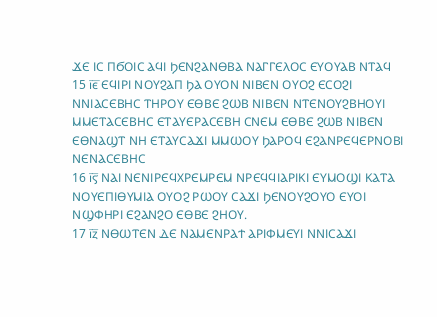ϪⲈ ⲒⲤ ⲠϬⲞⲒⲤ ⲀϤⲒ ϦⲈⲚϨⲀⲚⲐⲂⲀ ⲚⲀⲄⲄⲈⲖⲞⲤ ⲈⲨⲞⲨⲀⲂ ⲚⲦⲀϤ
15 ⲓ̅ⲉ̅ ⲈϤⲒⲢⲒ ⲚⲞⲨϨⲀⲠ ϦⲀ ⲞⲨⲞⲚ ⲚⲒⲂⲈⲚ ⲞⲨⲞϨ ⲈⲤⲞϨⲒ ⲚⲚⲒⲀⲤⲈⲂⲎⲤ ⲦⲎⲢⲞⲨ ⲈⲐⲂⲈ ϨⲰⲂ ⲚⲒⲂⲈⲚ ⲚⲦⲈⲚⲞⲨϨⲂⲎⲞⲨⲒ ⲘⲘⲈⲦⲀⲤⲈⲂⲎⲤ ⲈⲦⲀⲨⲈⲢⲀⲤⲈⲂⲎ ⲤⲚⲈⲘ ⲈⲐⲂⲈ ϨⲰⲂ ⲚⲒⲂⲈⲚ ⲈⲐⲚⲀϢⲦ ⲚⲎ ⲈⲦⲀⲨⲤⲀϪⲒ ⲘⲘⲰⲞⲨ ϦⲀⲢⲞϤ ⲈϨⲀⲚⲢⲈϤⲈⲢⲚⲞⲂⲒ ⲚⲈⲚⲀⲤⲈⲂⲎⲤ
16 ⲓ̅ⲋ̅ ⲚⲀⲒ ⲚⲈⲚⲒⲢⲈϤⲬⲢⲈⲘⲢⲈⲘ ⲚⲢⲈϤϤⲒⲀⲢⲒⲔⲒ ⲈⲨⲘⲞϢⲒ ⲔⲀⲦⲀ ⲚⲞⲨⲈⲠⲒⲐⲨⲘⲒⲀ ⲞⲨⲞϨ ⲢⲰⲞⲨ ⲤⲀϪⲒ ϦⲈⲚⲞⲨϨⲞⲨⲞ ⲈⲨⲞⲒ ⲚϢⲪⲎⲢⲒ ⲈϨⲀⲚϨⲞ ⲈⲐⲂⲈ ϨⲎⲞⲨ.
17 ⲓ̅ⲍ̅ ⲚⲐⲰⲦⲈⲚ ⲆⲈ ⲚⲀⲘⲈⲚⲢⲀϮ ⲀⲢⲒⲪⲘⲈⲨⲒ ⲚⲚⲒⲤⲀϪⲒ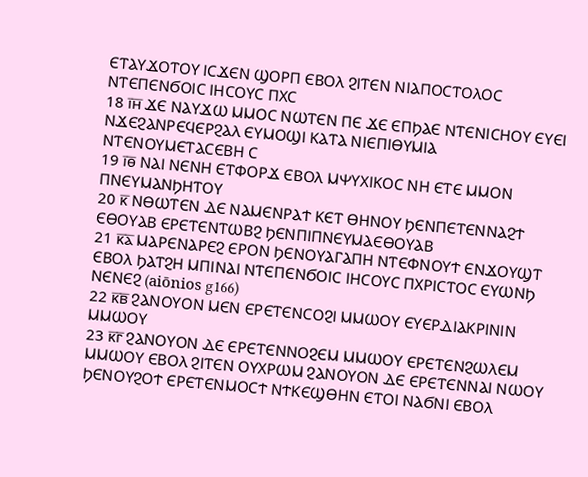ⲈⲦⲀⲨϪⲞⲦⲞⲨ ⲒⲤϪⲈⲚ ϢⲞⲢⲠ ⲈⲂⲞⲖ ϨⲒⲦⲈⲚ ⲚⲒⲀⲠⲞⲤⲦⲞⲖⲞⲤ ⲚⲦⲈⲠⲈⲚϬⲞⲒⲤ ⲒⲎⲤⲞⲨⲤ ⲠⲬⲤ
18 ⲓ̅ⲏ̅ ϪⲈ ⲚⲀⲨϪⲰ ⲘⲘⲞⲤ ⲚⲰⲦⲈⲚ ⲠⲈ ϪⲈ ⲈⲠϦⲀⲈ ⲚⲦⲈⲚⲒⲤⲎⲞⲨ ⲈⲨⲈⲒ ⲚϪⲈϨⲀⲚⲢⲈϤⲈⲢϨⲀⲖ ⲈⲨⲘⲞϢⲒ ⲔⲀⲦⲀ ⲚⲒⲈⲠⲒⲐⲨⲘⲒⲀ ⲚⲦⲈⲚⲞⲨⲘⲈⲦⲀⲤⲈⲂⲎ Ⲥ
19 ⲓ̅ⲑ̅ ⲚⲀⲒ ⲚⲈⲚⲎ ⲈⲦⲪⲞⲢϪ ⲈⲂⲞⲖ ⲘⲮⲨⲬⲒⲔⲞⲤ ⲚⲎ ⲈⲦⲈ ⲘⲘⲞⲚ ⲠⲚⲈⲨⲘⲀⲚϦⲎⲦⲞⲨ
20 ⲕ̅ ⲚⲐⲰⲦⲈⲚ ⲆⲈ ⲚⲀⲘⲈⲚⲢⲀϮ ⲔⲈⲦ ⲐⲎⲚⲞⲨ ϦⲈⲚⲠⲈⲦⲈⲚⲚⲀϨϮ ⲈⲐⲞⲨⲀⲂ ⲈⲢⲈⲦⲈⲚⲦⲰⲂϨ ϦⲈⲚⲠⲒⲠⲚⲈⲨⲘⲀⲈⲐⲞⲨⲀⲂ
21 ⲕ̅ⲁ̅ ⲘⲀⲢⲈⲚⲀⲢⲈϨ ⲈⲢⲞⲚ ϦⲈⲚⲞⲨⲀⲄⲀⲠⲎ ⲚⲦⲈⲪⲚⲞⲨϮ ⲈⲚϪⲞⲨϢⲦ ⲈⲂⲞⲖ ϦⲀⲦϨⲎ ⲘⲠⲒⲚⲀⲒ ⲚⲦⲈⲠⲈⲚϬⲞⲒⲤ ⲒⲎⲤⲞⲨⲤ ⲠⲬⲢⲒⲤⲦⲞⲤ ⲈⲨⲰⲚϦ ⲚⲈⲚⲈϨ (aiōnios g166)
22 ⲕ̅ⲃ̅ ϨⲀⲚⲞⲨⲞⲚ ⲘⲈⲚ ⲈⲢⲈⲦⲈⲚⲤⲞϨⲒ ⲘⲘⲰⲞⲨ ⲈⲨⲈⲢⲆⲒⲀⲔⲢⲒⲚⲒⲚ ⲘⲘⲰⲞⲨ
23 ⲕ̅ⲅ̅ ϨⲀⲚⲞⲨⲞⲚ ⲆⲈ ⲈⲢⲈⲦⲈⲚⲚⲞϨⲈⲘ ⲘⲘⲰⲞⲨ ⲈⲢⲈⲦⲈⲚϨⲰⲖⲈⲘ ⲘⲘⲰⲞⲨ ⲈⲂⲞⲖ ϨⲒⲦⲈⲚ ⲞⲨⲬⲢⲰⲘ ϨⲀⲚⲞⲨⲞⲚ ⲆⲈ ⲈⲢⲈⲦⲈⲚⲚⲀⲒ ⲚⲰⲞⲨ ϦⲈⲚⲞⲨϨⲞϮ ⲈⲢⲈⲦⲈⲚⲘⲞⲤϮ ⲚϮⲔⲈϢⲐⲎⲚ ⲈⲦⲞⲒ ⲚⲀϬⲚⲒ ⲈⲂⲞⲖ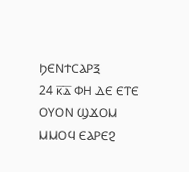ϦⲈⲚϮⲤⲀⲢⲜ
24 ⲕ̅ⲇ̅ ⲪⲎ ⲆⲈ ⲈⲦⲈ ⲞⲨⲞⲚ ϢϪⲞⲘ ⲘⲘⲞϤ ⲈⲀⲢⲈϨ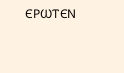ⲈⲢⲰⲦⲈⲚ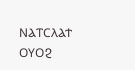ⲚⲀⲦⲤⲖⲀϮ ⲞⲨⲞϨ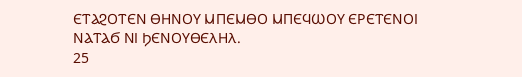ⲈⲦⲀϨⲞⲦⲈⲚ ⲐⲎⲚⲞⲨ ⲘⲠⲈⲘⲐⲞ ⲘⲠⲈϤⲰⲞⲨ ⲈⲢⲈⲦⲈⲚⲞⲒ ⲚⲀⲦⲀϬ ⲚⲒ ϦⲈⲚⲞⲨⲐⲈⲖⲎⲖ.
25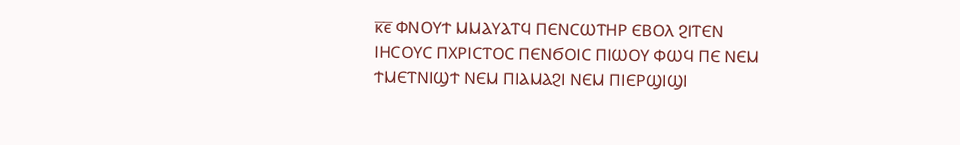ⲕ̅ⲉ̅ ⲪⲚⲞⲨϮ ⲘⲘⲀⲨⲀⲦϤ ⲠⲈⲚⲤⲰⲦⲎⲢ ⲈⲂⲞⲖ ϨⲒⲦⲈⲚ ⲒⲎⲤⲞⲨⲤ ⲠⲬⲢⲒⲤⲦⲞⲤ ⲠⲈⲚϬⲞⲒⲤ ⲠⲒⲰⲞⲨ ⲪⲰϤ ⲠⲈ ⲚⲈⲘ ϮⲘⲈⲦⲚⲒϢϮ ⲚⲈⲘ ⲠⲒⲀⲘⲀϨⲒ ⲚⲈⲘ ⲠⲒⲈⲢϢⲒϢⲒ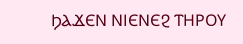ϦⲀϪⲈⲚ ⲚⲒⲈⲚⲈϨ ⲦⲎⲢⲞⲨ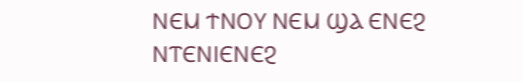ⲚⲈⲘ ϮⲚⲞⲨ ⲚⲈⲘ ϢⲀ ⲈⲚⲈϨ ⲚⲦⲈⲚⲒⲈⲚⲈϨ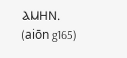ⲀⲘⲎⲚ. (aiōn g165)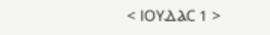< ⲒⲞⲨⲆⲀⲤ 1 >